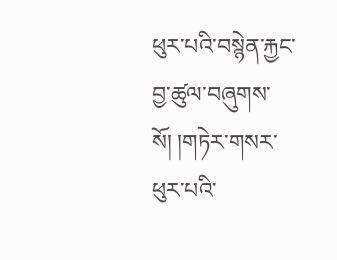ཕུར་པའི་བསྙེན་རྐྱང་བྱ་ཚུལ་བཞུགས་སོ། །གཏེར་གསར་ཕུར་པའི་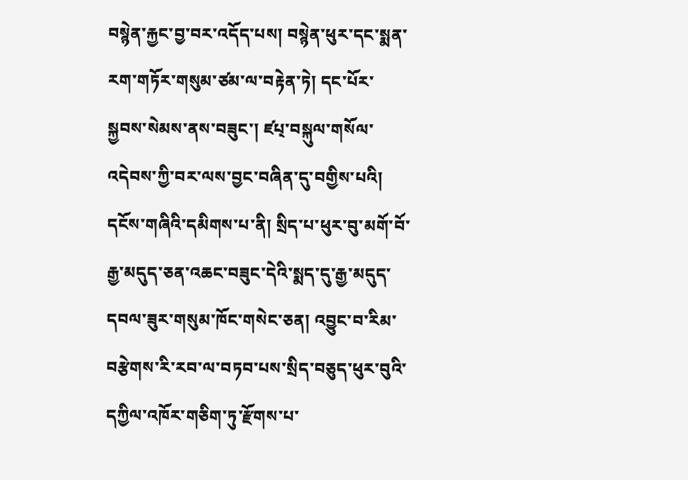བསྙེན་རྐྱང་བྱ་བར་འདོད་པས། བསྙེན་ཕུར་དང་སྨན་རག་གཏོར་གསུམ་ཙམ་ལ་བརྟེན་ཏེ། དང་པོར་སྐྱབས་སེམས་ནས་བཟུང་། ཛཔ྄་བསྐུལ་གསོལ་འདེབས་ཀྱི་བར་ལས་བྱང་བཞིན་དུ་བགྱིས་པའི། དངོས་གཞིའི་དམིགས་པ་ནི། སྲིད་པ་ཕུར་བུ་མགོ་བོ་རྒྱ་མདུད་ཅན་འཆང་བཟུང་དེའི་སྨད་དུ་རྒྱ་མདུད་དབལ་ཟུར་གསུམ་ཁོང་གསེང་ཅན། འབྱུང་བ་རིམ་བརྩེགས་རི་རབ་ལ་བཏབ་པས་སྲིད་བཅུད་ཕུར་བུའི་དཀྱིལ་འཁོར་གཅིག་ཏུ་རྫོགས་པ་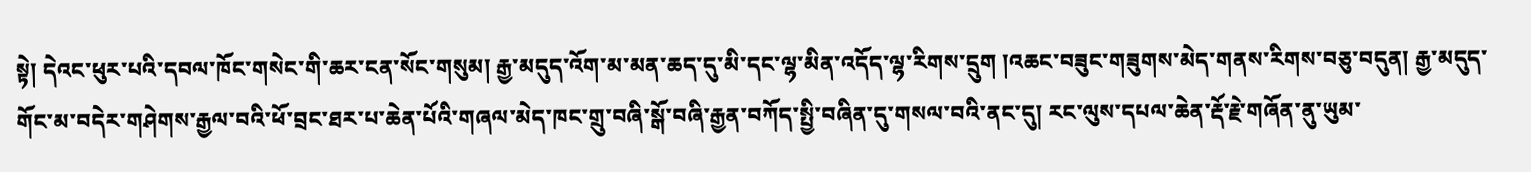སྟེ། དེའང་ཕུར་པའི་དབལ་ཁོང་གསེང་གི་ཆར་ངན་སོང་གསུམ། རྒྱ་མདུད་འོག་མ་མན་ཆད་དུ་མི་དང་ལྷ་མིན་འདོད་ལྷ་རིགས་དྲུག །འཆང་བཟུང་གཟུགས་མེད་གནས་རིགས་བཅུ་བདུན། རྒྱ་མདུད་གོང་མ་བདེར་གཤེགས་རྒྱལ་བའི་ཕོ་བྲང་ཐར་པ་ཆེན་པོའི་གཞལ་མེད་ཁང་གྲུ་བཞི་སྒོ་བཞི་རྒྱན་བཀོད་སྤྱི་བཞིན་དུ་གསལ་བའི་ནང་དུ། རང་ལུས་དཔལ་ཆེན་རྡོ་རྗེ་གཞོན་ནུ་ཡུམ་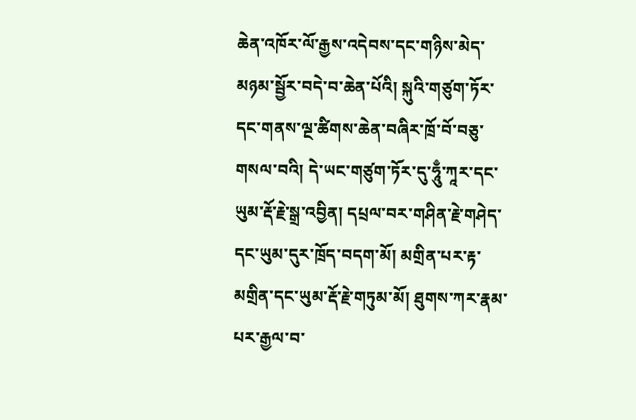ཆེན་འཁོར་ལོ་རྒྱས་འདེབས་དང་གཉིས་མེད་མཉམ་སྦྱོར་བདེ་བ་ཆེན་པོའི། སྐུའི་གཙུག་ཏོར་དང་གནས་ལྔ་ཚིགས་ཆེན་བཞིར་ཁྲོ་བོ་བཅུ་གསལ་བའི། དེ་ཡང་གཙུག་ཏོར་དུ་ཧཱུྃ་ཀཱར་དང་ཡུམ་རྡོ་རྗེ་སྒྲ་འབྱིན། དཔྲལ་བར་གཤིན་རྗེ་གཤེད་དང་ཡུམ་དུར་ཁྲོད་བདག་མོ། མགྲིན་པར་རྟ་མགྲིན་དང་ཡུམ་རྡོ་རྗེ་གཏུམ་མོ། ཐུགས་ཀར་རྣམ་པར་རྒྱལ་བ་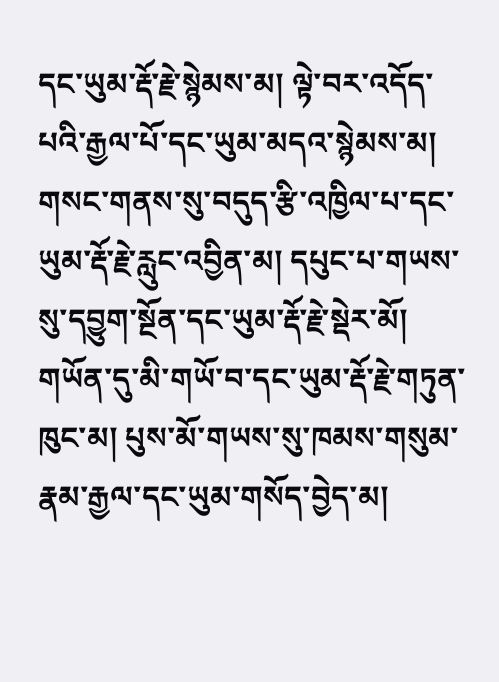དང་ཡུམ་རྡོ་རྗེ་སྙེམས་མ། ལྟེ་བར་འདོད་པའི་རྒྱལ་པོ་དང་ཡུམ་མདའ་སྙེམས་མ། གསང་གནས་སུ་བདུད་རྩི་འཁྱིལ་པ་དང་ཡུམ་རྡོ་རྗེ་རླུང་འབྱིན་མ། དཔུང་པ་གཡས་སུ་དབྱུག་སྔོན་དང་ཡུམ་རྡོ་རྗེ་སྡེར་མོ། གཡོན་དུ་མི་གཡོ་བ་དང་ཡུམ་རྡོ་རྗེ་གཏུན་ཁུང་མ། པུས་མོ་གཡས་སུ་ཁམས་གསུམ་རྣམ་རྒྱལ་དང་ཡུམ་གསོད་བྱེད་མ།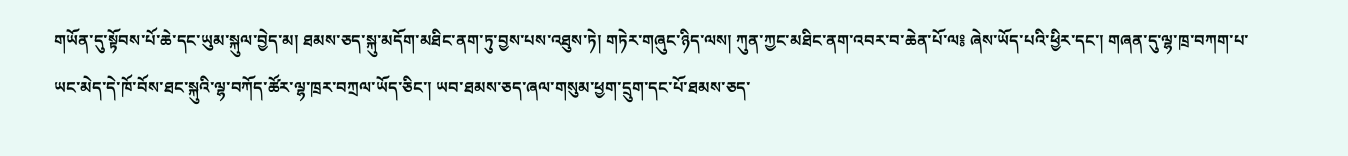གཡོན་དུ་སྟོབས་པོ་ཆེ་དང་ཡུམ་སྐུལ་བྱེད་མ། ཐམས་ཅད་སྐུ་མདོག་མཐིང་ནག་ཏུ་བྱས་པས་འཐུས་ཏེ། གཏེར་གཞུང་ཉིད་ལས། ཀུན་ཀྱང་མཐིང་ནག་འབར་བ་ཆེན་པོ་ལ༔ ཞེས་ཡོད་པའི་ཕྱིར་དང་། གཞན་དུ་ལྷ་ཁྲ་བཀག་པ་ཡང་མེད་དེ་ཁོ་བོས་ཐང་སྐུའི་ལྷ་བཀོད་ཚོར་ལྷ་ཁྲར་བཀྲལ་ཡོད་ཅིང་། ཡབ་ཐམས་ཅད་ཞལ་གསུམ་ཕྱག་དྲུག་དང་པོ་ཐམས་ཅད་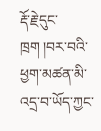རྡོ་རྗེ་དུང་ཁྲག །བར་བའི་ཕྱག་མཚན་མི་འདྲ་བ་ཡོད་ཀྱང་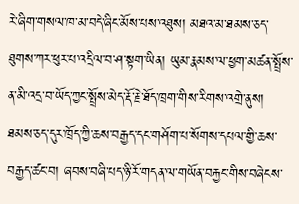རེ་ཞིག་གསལ་ཁ་མ་བདེ་ཞིང་མོས་པས་འཐུས། མཐའ་མ་ཐམས་ཅད་ཐུགས་ཀར་ཕུར་པ་འདྲིལ་བ་ཤ་སྟག་ཡིན། ཡུམ་རྣམས་ལ་ཕྱག་མཚན་སྤྲོས་ན་མི་འདྲ་བ་ཡོད་ཀྱང་སྤྲོས་མེད་རྡོ་རྗེ་ཐོད་ཁྲག་གིས་རིགས་འགྲེ་ནུས། ཐམས་ཅད་དུར་ཁྲོད་ཀྱི་ཆས་བརྒྱད་དང་གཤོག་པ་སོགས་དཔལ་གྱི་ཆས་བརྒྱད་ཚང་བ། ཞབས་བཞི་པད་ཉི་རོ་གདན་ལ་གཡོན་བརྐྱང་གིས་བཞེངས་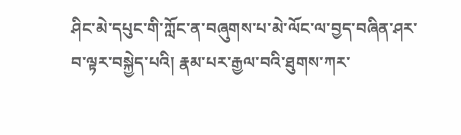ཤིང་མེ་དཔུང་གི་ཀློང་ན་བཞུགས་པ་མེ་ལོང་ལ་བྱད་བཞིན་ཤར་བ་ལྟར་བསྐྱེད་པའི། རྣམ་པར་རྒྱལ་བའི་ཐུགས་ཀར་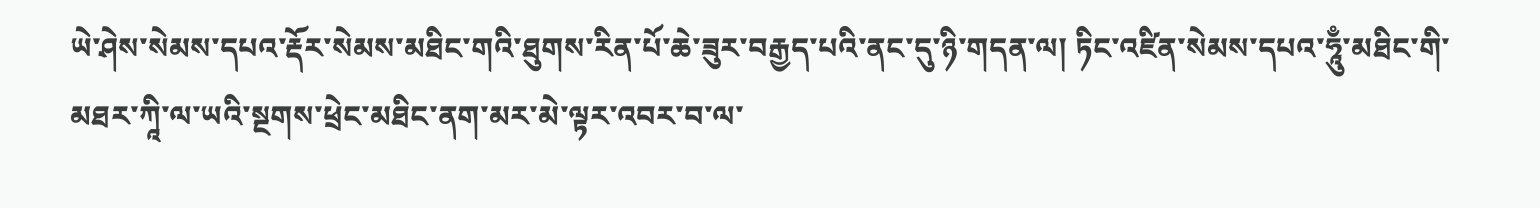ཡེ་ཤེས་སེམས་དཔའ་རྡོར་སེམས་མཐིང་གའི་ཐུགས་རིན་པོ་ཆེ་ཟུར་བརྒྱད་པའི་ནང་དུ་ཉི་གདན་ལ། ཏིང་འཛིན་སེམས་དཔའ་ཧཱུྃ་མཐིང་གི་མཐར་ཀཱི་ལ་ཡའི་སྔགས་ཕྲེང་མཐིང་ནག་མར་མེ་ལྟར་འབར་བ་ལ་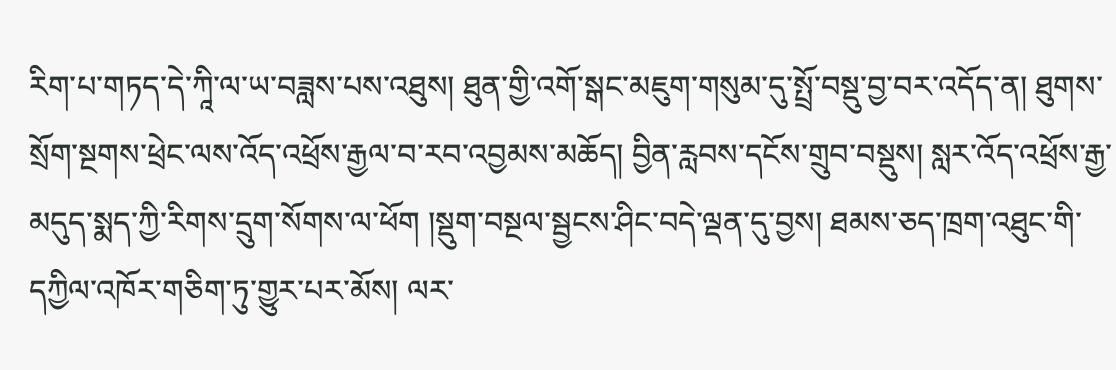རིག་པ་གཏད་དེ་ཀཱི་ལ་ཡ་བཟླས་པས་འཐུས། ཐུན་གྱི་འགོ་སྒང་མཇུག་གསུམ་དུ་སྤྲོ་བསྡུ་བྱ་བར་འདོད་ན། ཐུགས་སྲོག་སྔགས་ཕྲེང་ལས་འོད་འཕྲོས་རྒྱལ་བ་རབ་འབྱམས་མཆོད། བྱིན་རླབས་དངོས་གྲུབ་བསྡུས། སླར་འོད་འཕྲོས་རྒྱ་མདུད་སྨད་ཀྱི་རིགས་དྲུག་སོགས་ལ་ཕོག །སྡུག་བསྔལ་སྦྱངས་ཤིང་བདེ་ལྡན་དུ་བྱས། ཐམས་ཅད་ཁྲག་འཐུང་གི་དཀྱིལ་འཁོར་གཅིག་ཏུ་གྱུར་པར་མོས། ལར་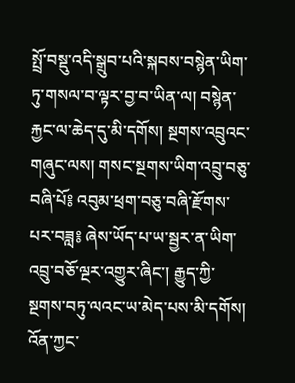སྤྲོ་བསྡུ་འདི་སྒྲུབ་པའི་སྐབས་བསྙེན་ཡིག་ཏུ་གསལ་བ་ལྟར་བྱ་བ་ཡིན་ལ། བསྙེན་རྐྱང་ལ་ཆེད་དུ་མི་དགོས། སྔགས་འབྲུའང་གཞུང་ལས། གསང་སྔགས་ཡིག་འབྲུ་བཅུ་བཞི་པོ༔ འབུམ་ཕྲག་བཅུ་བཞི་རྫོགས་པར་བཟླ༔ ཞེས་ཡོད་པ་ཡ་སྦྱར་ན་ཡིག་འབྲུ་བཅོ་ལྔར་འགྱུར་ཞིང་། རྒྱུད་ཀྱི་སྔགས་བཏུ་ལའང་ཡ་མེད་པས་མི་དགོས། འོན་ཀྱང་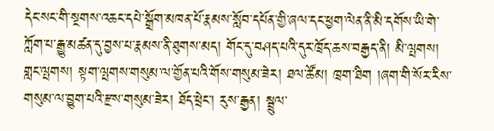དེང་སང་གི་སྔགས་འཆང་དཔེ་སྒྲོག་མཁན་པོ་རྣམས་སློབ་དཔོན་གྱི་ཞལ་དང་ཕྱག་ལེན་ནི་མི་དགོས་ཡི་གེ་ཀློག་པ་རྒྱུ་མཚན་དུ་བྱས་པ་རྣམས་ནི་ཐུགས་མད། གོང་དུ་བཤད་པའི་དུར་ཁྲོད་ཆས་བརྒྱད་ནི། མི་ལྤགས། གླང་ལྤགས། སྟག་ལྤགས་གསུམ་ལ་གྱོན་པའི་གོས་གསུམ་ཟེར། ཐལ་ཚོམ། ཁྲག་ཐིག །ཞག་གི་སོར་རིས་གསུམ་ལ་བྱུག་པའི་རྫས་གསུམ་ཟེར། ཐོད་ཕྲེང་། རུས་རྒྱན། སྦྲུལ་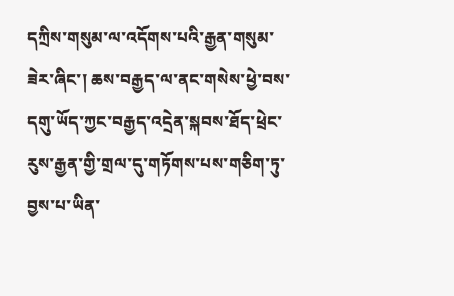དཀྲིས་གསུམ་ལ་འདོགས་པའི་རྒྱན་གསུམ་ཟེར་ཞིང་། ཆས་བརྒྱད་ལ་ནང་གསེས་ཕྱེ་བས་དགུ་ཡོད་ཀྱང་བརྒྱད་འདྲེན་སྐབས་ཐོད་ཕྲེང་རུས་རྒྱན་གྱི་གྲལ་དུ་གཏོགས་པས་གཅིག་ཏུ་བྱས་པ་ཡིན་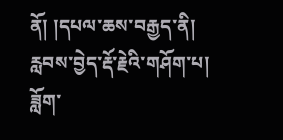ནོ། །དཔལ་ཆས་བརྒྱད་ནི། རླབས་བྱེད་རྡོ་རྗེའི་གཤོག་པ། ཟློག་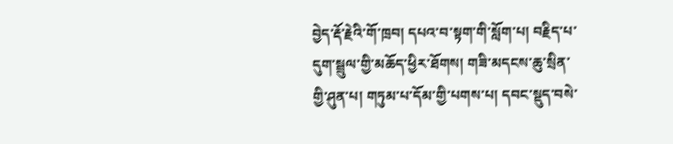བྱེད་རྡོ་རྗེའི་གོ་ཁྲབ། དཔའ་བ་སྟག་གི་སློག་པ། བརྗིད་པ་དུག་སྦྲུལ་གྱི་མཆོད་ཕྱིར་ཐོགས། གཟི་མདངས་ཆུ་སྲིན་གྱི་ཤུན་པ། གཏུམ་པ་དོམ་གྱི་པགས་པ། དབང་སྡུད་བསེ་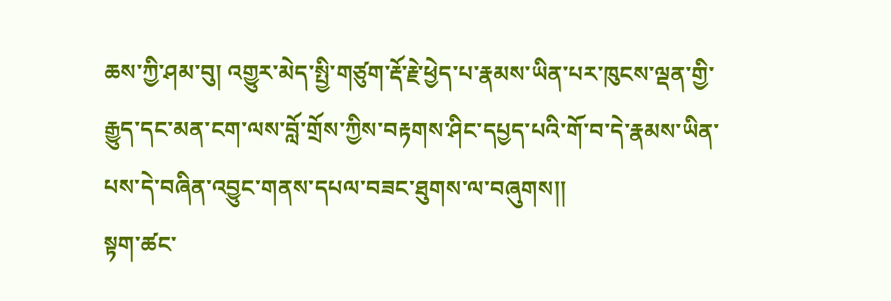ཆས་ཀྱི་ཤམ་བུ། འགྱུར་མེད་སྤྱི་གཙུག་རྡོ་རྗེ་ཕྱེད་པ་རྣམས་ཡིན་པར་ཁུངས་ལྡན་གྱི་རྒྱུད་དང་མན་ངག་ལས་བློ་གྲོས་ཀྱིས་བརྟགས་ཤིང་དཔྱད་པའི་གོ་བ་དེ་རྣམས་ཡིན་པས་དེ་བཞིན་འབྱུང་གནས་དཔལ་བཟང་ཐུགས་ལ་བཞུགས།།
སྟག་ཚང་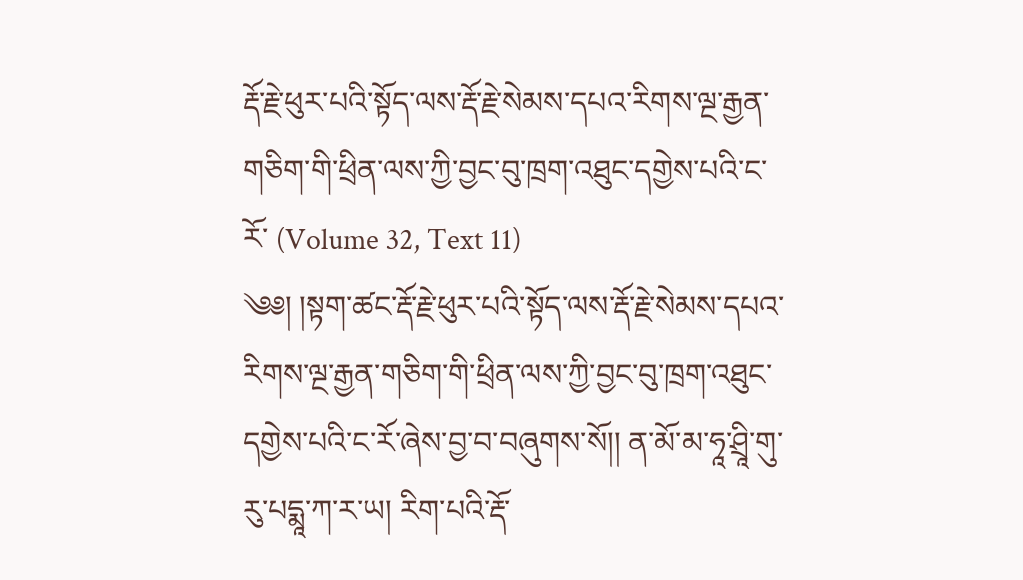རྡོ་རྗེ་ཕུར་པའི་སྟོད་ལས་རྡོ་རྗེ་སེམས་དཔའ་རིགས་ལྔ་རྒྱན་གཅིག་གི་ཕྲིན་ལས་ཀྱི་བྱང་བུ་ཁྲག་འཐུང་དགྱེས་པའི་ང་རོ་ (Volume 32, Text 11)
༄༅། །སྟག་ཚང་རྡོ་རྗེ་ཕུར་པའི་སྟོད་ལས་རྡོ་རྗེ་སེམས་དཔའ་རིགས་ལྔ་རྒྱན་གཅིག་གི་ཕྲིན་ལས་ཀྱི་བྱང་བུ་ཁྲག་འཐུང་དགྱེས་པའི་ང་རོ་ཞེས་བྱ་བ་བཞུགས་སོ།། ན་མོ་མ་ཧཱ་ཤྲཱི་གུ་རུ་པདྨཱ་ཀ་ར་ཡ། རིག་པའི་རྡོ་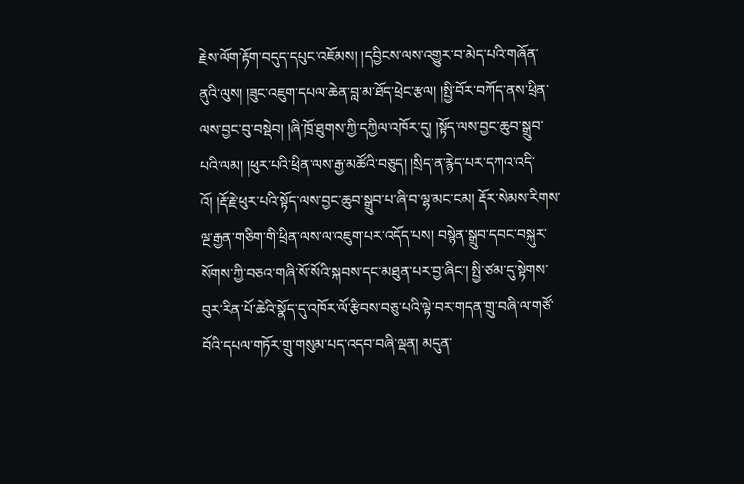རྗེས་ལོག་རྟོག་བདུད་དཔུང་འཇོམས། །དབྱིངས་ལས་འགྱུར་བ་མེད་པའི་གཞོན་ནུའི་ལུས། །ཟུང་འཇུག་དཔལ་ཆེན་བླ་མ་ཐོད་ཕྲེང་རྩལ། །སྤྱི་བོར་བཀོད་ནས་ཕྲིན་ལས་བྱང་བུ་བསྡེབ། །ཞི་ཁྲོ་ཐུགས་ཀྱི་དཀྱིལ་འཁོར་དུ། །སྟོད་ལས་བྱང་ཆུབ་སྒྲུབ་པའི་ལམ། །ཕུར་པའི་ཕྲིན་ལས་རྒྱ་མཚོའི་བཅུད། །སྲིད་ན་རྙེད་པར་དཀའ་འདི་འོ། །རྡོ་རྗེ་ཕུར་པའི་སྟོད་ལས་བྱང་ཆུབ་སྒྲུབ་པ་ཞི་བ་ལྷ་མང་ངམ། རྡོར་སེམས་རིགས་ལྔ་རྒྱན་གཅིག་གི་ཕྲིན་ལས་ལ་འཇུག་པར་འདོད་པས། བསྙེན་སྒྲུབ་དབང་བསྐུར་སོགས་ཀྱི་བཅའ་གཞི་སོ་སོའི་སྐབས་དང་མཐུན་པར་བྱ་ཞིང་། སྤྱི་ཙམ་དུ་སྟེགས་བུར་རིན་པོ་ཆེའི་སྣོད་དུ་འཁོར་ལོ་རྩིབས་བཅུ་པའི་ལྟེ་བར་གདན་གྲུ་བཞི་ལ་གཙོ་བོའི་དཔལ་གཏོར་གྲུ་གསུམ་པད་འདབ་བཞི་ལྡན། མདུན་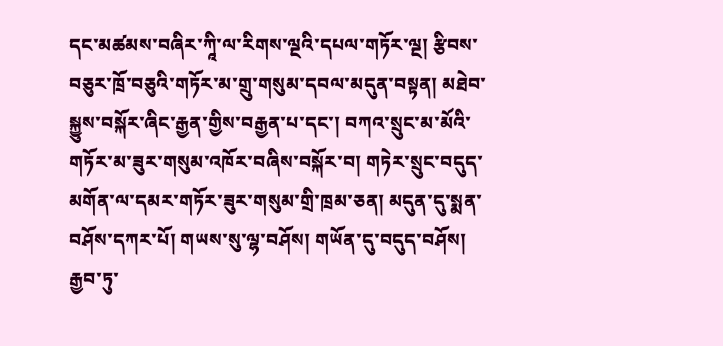དང་མཚམས་བཞིར་ཀཱི་ལ་རིགས་ལྔའི་དཔལ་གཏོར་ལྔ། རྩིབས་བཅུར་ཁྲོ་བཅུའི་གཏོར་མ་གྲུ་གསུམ་དབལ་མདུན་བསྟན། མཐེབ་སྐྱུས་བསྐོར་ཞིང་རྒྱན་གྱིས་བརྒྱན་པ་དང་། བཀའ་སྲུང་མ་མོའི་གཏོར་མ་ཟུར་གསུམ་འཁོར་བཞིས་བསྐོར་བ། གཏེར་སྲུང་བདུད་མགོན་ལ་དམར་གཏོར་ཟུར་གསུམ་གྲི་ཁྲམ་ཅན། མདུན་དུ་སྨན་བཤོས་དཀར་པོ། གཡས་སུ་ལྷ་བཤོས། གཡོན་དུ་བདུད་བཤོས། རྒྱབ་ཏུ་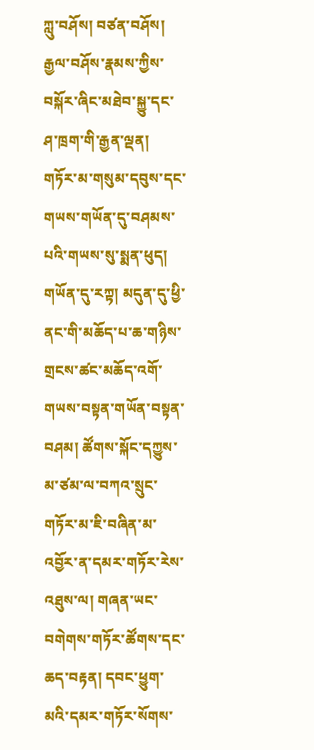ཀླུ་བཤོས། བཙན་བཤོས། རྒྱལ་བཤོས་རྣམས་ཀྱིས་བསྐོར་ཞིང་མཐེབ་སྐྱུ་དང་ཤ་ཁྲག་གི་རྒྱན་ལྡན། གཏོར་མ་གསུམ་དབུས་དང་གཡས་གཡོན་དུ་བཤམས་པའི་གཡས་སུ་སྨན་ཕུད། གཡོན་དུ་རཀྟ། མདུན་དུ་ཕྱི་ནང་གི་མཆོད་པ་ཆ་གཉིས་གྲངས་ཚང་མཆོད་འགོ་གཡས་བསྟན་གཡོན་བསྟན་བཤམ། ཚོགས་སྐོང་དཀྱུས་མ་ཙམ་ལ་བཀའ་སྲུང་གཏོར་མ་ཇི་བཞིན་མ་འབྱོར་ན་དམར་གཏོར་རེས་འཐུས་ལ། གཞན་ཡང་བགེགས་གཏོར་ཚོགས་དང་ཆད་བརྟན། དབང་ཕྱུག་མའི་དམར་གཏོར་སོགས་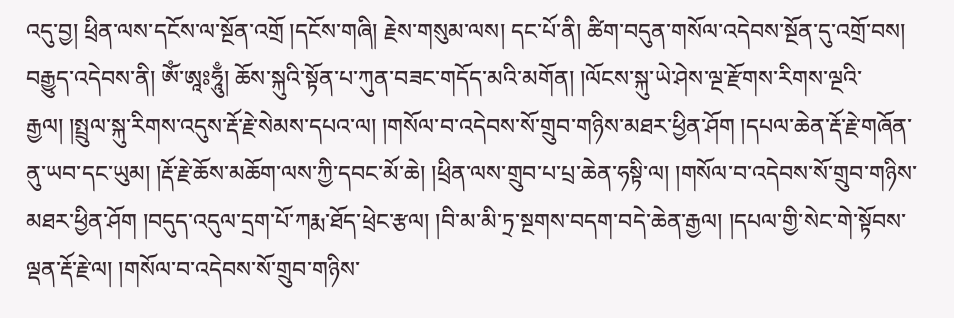འདུ་བྱ། ཕྲིན་ལས་དངོས་ལ་སྔོན་འགྲོ །དངོས་གཞི། རྗེས་གསུམ་ལས། དང་པོ་ནི། ཚིག་བདུན་གསོལ་འདེབས་སྔོན་དུ་འགྲོ་བས། བརྒྱུད་འདེབས་ནི། ཨོཾ་ཨཱཿཧཱུྃ། ཆོས་སྐུའི་སྟོན་པ་ཀུན་བཟང་གདོད་མའི་མགོན། །ལོངས་སྐུ་ཡེ་ཤེས་ལྔ་རྫོགས་རིགས་ལྔའི་རྒྱལ། །སྤྲུལ་སྐུ་རིགས་འདུས་རྡོ་རྗེ་སེམས་དཔའ་ལ། །གསོལ་བ་འདེབས་སོ་གྲུབ་གཉིས་མཐར་ཕྱིན་ཤོག །དཔལ་ཆེན་རྡོ་རྗེ་གཞོན་ནུ་ཡབ་དང་ཡུམ། །རྡོ་རྗེ་ཆོས་མཆོག་ལས་ཀྱི་དབང་མོ་ཆེ། །ཕྲིན་ལས་གྲུབ་པ་པྲ་ཆེན་ཧསྟི་ལ། །གསོལ་བ་འདེབས་སོ་གྲུབ་གཉིས་མཐར་ཕྱིན་ཤོག །བདུད་འདུལ་དྲག་པོ་ཀརྨ་ཐོད་ཕྲེང་རྩལ། །བི་མ་མི་ཏྲ་སྔགས་བདག་བདེ་ཆེན་རྒྱལ། །དཔལ་གྱི་སེང་གེ་སྟོབས་ལྡན་རྡོ་རྗེ་ལ། །གསོལ་བ་འདེབས་སོ་གྲུབ་གཉིས་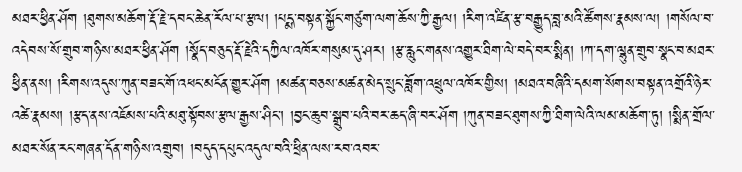མཐར་ཕྱིན་ཤོག །ཐུགས་མཆོག་རྡོ་རྗེ་དབང་ཆེན་རོལ་པ་རྩལ། །པདྨ་བསྟན་སྐྱོང་གཙུག་ལག་ཆོས་ཀྱི་རྒྱལ། །རིག་འཛིན་རྩ་བརྒྱུད་བླ་མའི་ཚོགས་རྣམས་ལ། །གསོལ་བ་འདེབས་སོ་གྲུབ་གཉིས་མཐར་ཕྱིན་ཤོག །སྣོད་བཅུད་རྡོ་རྗེའི་དཀྱིལ་འཁོར་གསུམ་དུ་ཤར། །རྩ་རླུང་གནས་འགྱུར་ཐིག་ལེ་བདེ་བར་སྨིན། །ཀ་དག་ལྷུན་གྲུབ་སྣང་བ་མཐར་ཕྱིན་ནས། །རིགས་འདུས་ཀུན་བཟང་གོ་འཕང་མངོན་གྱུར་ཤོག །མཚན་བཅས་མཚན་མེད་སྲུང་ཟློག་འཕྲུལ་འཁོར་གྱིས། །མཐའ་བཞིའི་དམག་སོགས་བསྟན་འགྲོའི་ཉེར་འཚེ་རྣམས། །རྩད་ནས་འཇོམས་པའི་མཐུ་སྟོབས་རྩལ་རྒྱས་ཤིང་། །བྱང་ཆུབ་སྒྲུབ་པའི་བར་ཆད་ཞི་བར་ཤོག །ཀུན་བཟང་ཐུགས་ཀྱི་ཐིག་ལེའི་ལམ་མཆོག་ཏུ། །སྨིན་གྲོལ་མཐར་སོན་རང་གཞན་དོན་གཉིས་འགྲུབ། །བདུད་དཔུང་འདུལ་བའི་ཕྲིན་ལས་རབ་འབར་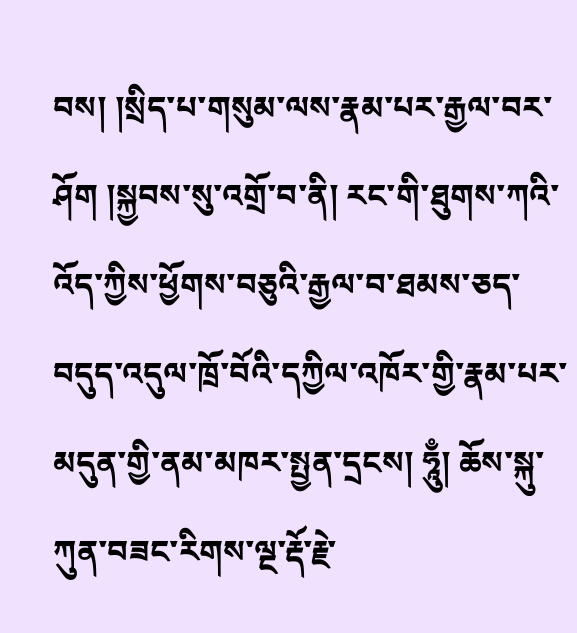བས། །སྲིད་པ་གསུམ་ལས་རྣམ་པར་རྒྱལ་བར་ཤོག །སྐྱབས་སུ་འགྲོ་བ་ནི། རང་གི་ཐུགས་ཀའི་འོད་ཀྱིས་ཕྱོགས་བཅུའི་རྒྱལ་བ་ཐམས་ཅད་བདུད་འདུལ་ཁྲོ་བོའི་དཀྱིལ་འཁོར་གྱི་རྣམ་པར་མདུན་གྱི་ནམ་མཁར་སྤྱན་དྲངས། ཧཱུྃ། ཆོས་སྐུ་ཀུན་བཟང་རིགས་ལྔ་རྡོ་རྗེ་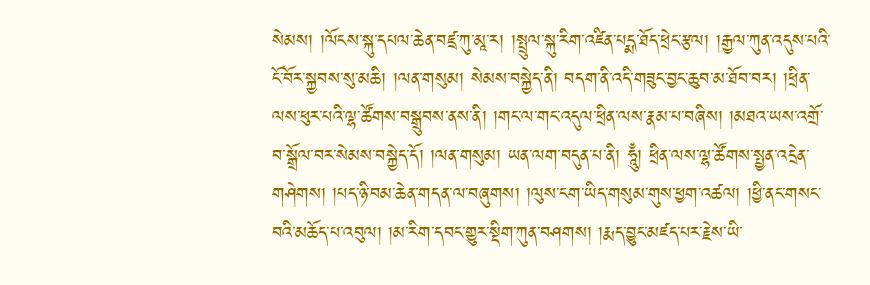སེམས། །ལོངས་སྐུ་དཔལ་ཆེན་བཛྲ་ཀུ་མཱ་ར། །སྤྲུལ་སྐུ་རིག་འཛིན་པདྨ་ཐོད་ཕྲེང་རྩལ། །རྒྱལ་ཀུན་འདུས་པའི་ངོ་བོར་སྐྱབས་སུ་མཆི། །ལན་གསུམ། སེམས་བསྐྱེད་ནི། བདག་ནི་འདི་གཟུང་བྱང་ཆུབ་མ་ཐོབ་བར། །ཕྲིན་ལས་ཕུར་པའི་ལྷ་ཚོགས་བསྒྲུབས་ནས་ནི། །གང་ལ་གང་འདུལ་ཕྲིན་ལས་རྣམ་པ་བཞིས། །མཐའ་ཡས་འགྲོ་བ་སྒྲོལ་བར་སེམས་བསྐྱེད་དོ། །ལན་གསུམ། ཡན་ལག་བདུན་པ་ནི། ཧཱུྃ། ཕྲིན་ལས་ལྷ་ཚོགས་སྤྱན་འདྲེན་གཤེགས། །པད་ཉི་བམ་ཆེན་གདན་ལ་བཞུགས། །ལུས་ངག་ཡིད་གསུམ་གུས་ཕྱག་འཚལ། །ཕྱི་ནང་གསང་བའི་མཆོད་པ་འབུལ། །མ་རིག་དབང་གྱུར་སྡིག་ཀུན་བཤགས། །རྨད་བྱུང་མཛད་པར་རྗེས་ཡི་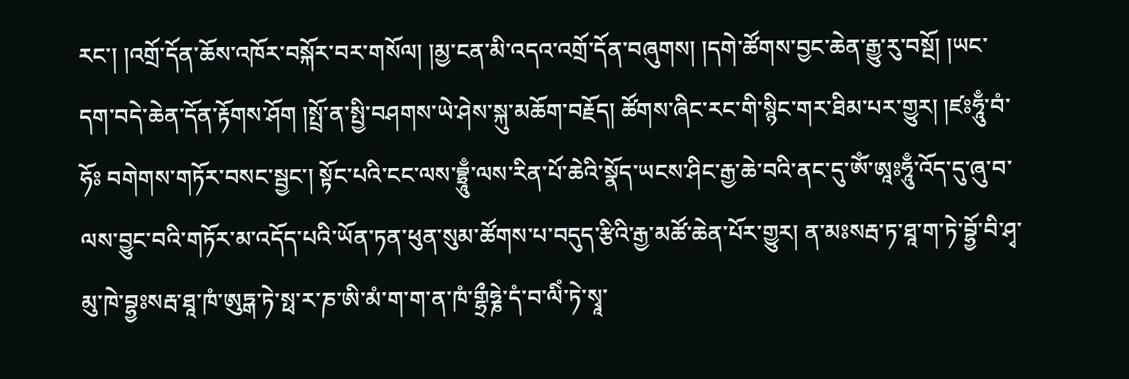རང་། །འགྲོ་དོན་ཆོས་འཁོར་བསྐོར་བར་གསོལ། །མྱ་ངན་མི་འདའ་འགྲོ་དོན་བཞུགས། །དགེ་ཚོགས་བྱང་ཆེན་རྒྱུ་རུ་བསྔོ། །ཡང་དག་བདེ་ཆེན་དོན་རྟོགས་ཤོག །སྤྲོ་ན་སྤྱི་བཤགས་ཡེ་ཤེས་སྐུ་མཆོག་བརྗོད། ཚོགས་ཞིང་རང་གི་སྙིང་གར་ཐིམ་པར་གྱུར། །ཛཿཧཱུྃ་བཾ་ཧོཿ བགེགས་གཏོར་བསང་སྦྱང་། སྟོང་པའི་ངང་ལས་བྷྲཱུྃ་ལས་རིན་པོ་ཆེའི་སྣོད་ཡངས་ཤིང་རྒྱ་ཆེ་བའི་ནང་དུ་ཨོཾ་ཨཱཿཧཱུྃ་འོད་དུ་ཞུ་བ་ལས་བྱུང་བའི་གཏོར་མ་འདོད་པའི་ཡོན་ཏན་ཕུན་སུམ་ཚོགས་པ་བདུད་རྩིའི་རྒྱ་མཚོ་ཆེན་པོར་གྱུར། ན་མཿསརྦ་ཏ་ཐཱ་ག་ཏེ་བྷྱོ་བི་ཤྭ་མུ་ཁེ་བྷྱཿསརྦ་ཐཱ་ཁཾ་ཨུཏྒ་ཏེ་སྥ་ར་ཎ་ཨི་མཾ་ག་ག་ན་ཁཾ་གྷྲྀཧྞེ་དཾ་བ་ལིཾ་ཏེ་སྭཱ་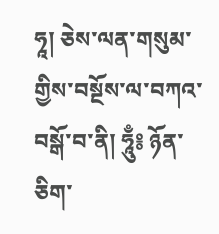ཧཱ། ཅེས་ལན་གསུམ་གྱིས་བསྔོས་ལ་བཀའ་བསྒོ་བ་ནི། ཧཱུྃ༔ ཉོན་ཅིག་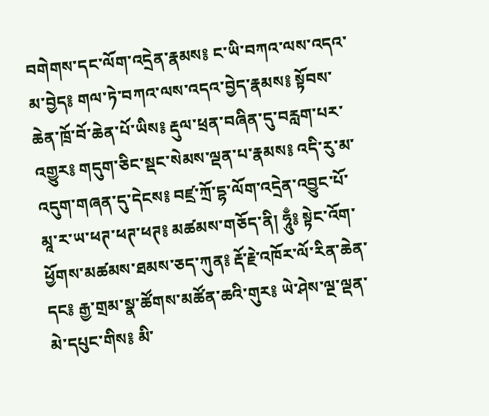བགེགས་དང་ལོག་འདྲེན་རྣམས༔ ང་ཡི་བཀའ་ལས་འདའ་མ་བྱེད༔ གལ་ཏེ་བཀའ་ལས་འདའ་བྱེད་རྣམས༔ སྟོབས་ཆེན་ཁྲོ་བོ་ཆེན་པོ་ཡིས༔ རྡུལ་ཕྲན་བཞིན་དུ་བརླག་པར་འགྱུར༔ གདུག་ཅིང་སྡང་སེམས་ལྡན་པ་རྣམས༔ འདི་རུ་མ་འདུག་གཞན་དུ་དེངས༔ བཛྲ་ཀྲོ་དྷ་ལོག་འདྲེན་འབྱུང་པོ་མཱ་ར་ཡ་ཕཊ་ཕཊ་ཕཊ༔ མཚམས་གཅོད་ནི། ཧཱུྃ༔ སྟེང་འོག་ཕྱོགས་མཚམས་ཐམས་ཅད་ཀུན༔ རྡོ་རྗེ་འཁོར་ལོ་རིན་ཆེན་དང༔ རྒྱ་གྲམ་སྣ་ཚོགས་མཚོན་ཆའི་གུར༔ ཡེ་ཤེས་ལྔ་ལྡན་མེ་དཔུང་གིས༔ མི་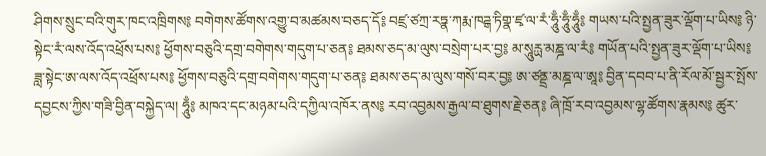ཤིགས་སྲུང་བའི་གུར་ཁང་འཁྲིགས༔ བགེགས་ཚོགས་འགྱུ་བ་མཚམས་བཅད་དོ༔ བཛྲ་ཙཀྲ་རཏྣ་ཀརྨ་ཁཌྒ་ཏིགྣ་ཛྭ་ལ་རཾ་ཧཱུྃ་ཧཱུྃ་ཧཱུྃ༔ གཡས་པའི་སྤྱན་ཟུར་ལྡོག་པ་ཡིས༔ ཉི་སྟེང་རཾ་ལས་འོད་འཕྲོས་པས༔ ཕྱོགས་བཅུའི་དགྲ་བགེགས་གདུག་པ་ཅན༔ ཐམས་ཅད་མ་ལུས་བསྲེག་པར་བྱ༔ མ་སཱུརྻ་མཎྜ་ལ་རཾ༔ གཡོན་པའི་སྤྱན་ཟུར་ལྡོག་པ་ཡིས༔ ཟླ་སྟེང་ཨ་ལས་འོད་འཕྲོས་པས༔ ཕྱོགས་བཅུའི་དགྲ་བགེགས་གདུག་པ་ཅན༔ ཐམས་ཅད་མ་ལུས་གསོ་བར་བྱ༔ ཨ་ཙནྡྲ་མཎྜ་ལ་ཨཱ༔ བྱིན་དབབ་པ་ནི་རོལ་མོ་སྦྱར་སྤོས་དབྱངས་ཀྱིས་གཟི་བྱིན་བསྐྱེད་ལ། ཧཱུྃ༔ མཁའ་དང་མཉམ་པའི་དཀྱིལ་འཁོར་ནས༔ རབ་འབྱམས་རྒྱལ་བ་ཐུགས་རྗེ་ཅན༔ ཞི་ཁྲོ་རབ་འབྱམས་ལྷ་ཚོགས་རྣམས༔ ཚུར་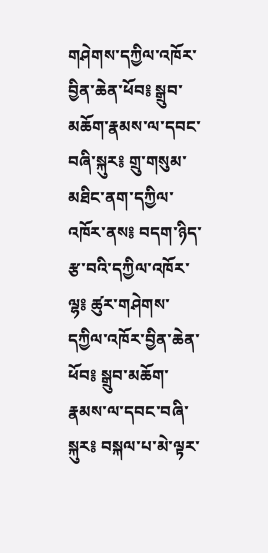གཤེགས་དཀྱིལ་འཁོར་བྱིན་ཆེན་ཕོབ༔ སྒྲུབ་མཆོག་རྣམས་ལ་དབང་བཞི་སྐུར༔ གྲུ་གསུམ་མཐིང་ནག་དཀྱིལ་འཁོར་ནས༔ བདག་ཉིད་རྩ་བའི་དཀྱིལ་འཁོར་ལྷ༔ ཚུར་གཤེགས་དཀྱིལ་འཁོར་བྱིན་ཆེན་ཕོབ༔ སྒྲུབ་མཆོག་རྣམས་ལ་དབང་བཞི་སྐུར༔ བསྐལ་པ་མེ་ལྟར་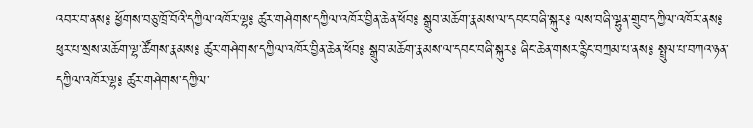འབར་བ་ནས༔ ཕྱོགས་བཅུ་ཁྲོ་བོའི་དཀྱིལ་འཁོར་ལྷ༔ ཚུར་གཤེགས་དཀྱིལ་འཁོར་བྱིན་ཆེན་ཕོབ༔ སྒྲུབ་མཆོག་རྣམས་ལ་དབང་བཞི་སྐུར༔ ལས་བཞི་ལྷུན་གྲུབ་དཀྱིལ་འཁོར་ནས༔ ཕུར་པ་སྲས་མཆོག་ལྷ་ཚོགས་རྣམས༔ ཚུར་གཤེགས་དཀྱིལ་འཁོར་བྱིན་ཆེན་ཕོབ༔ སྒྲུབ་མཆོག་རྣམས་ལ་དབང་བཞི་སྐུར༔ ཞིང་ཆེན་གསར་རྙིང་བཀྲམ་པ་ནས༔ སྤྲུལ་པ་བཀའ་ཉན་དཀྱིལ་འཁོར་ལྷ༔ ཚུར་གཤེགས་དཀྱིལ་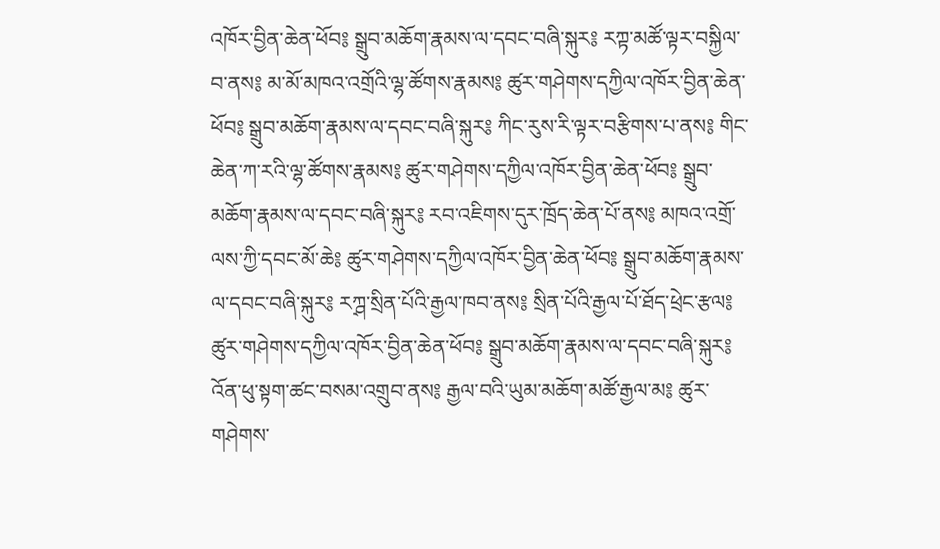འཁོར་བྱིན་ཆེན་ཕོབ༔ སྒྲུབ་མཆོག་རྣམས་ལ་དབང་བཞི་སྐུར༔ རཀྟ་མཚོ་ལྟར་བསྐྱིལ་བ་ནས༔ མ་མོ་མཁའ་འགྲོའི་ལྷ་ཚོགས་རྣམས༔ ཚུར་གཤེགས་དཀྱིལ་འཁོར་བྱིན་ཆེན་ཕོབ༔ སྒྲུབ་མཆོག་རྣམས་ལ་དབང་བཞི་སྐུར༔ ཀིང་རུས་རི་ལྟར་བརྩིགས་པ་ནས༔ གིང་ཆེན་ཀ་རའི་ལྷ་ཚོགས་རྣམས༔ ཚུར་གཤེགས་དཀྱིལ་འཁོར་བྱིན་ཆེན་ཕོབ༔ སྒྲུབ་མཆོག་རྣམས་ལ་དབང་བཞི་སྐུར༔ རབ་འཇིགས་དུར་ཁྲོད་ཆེན་པོ་ནས༔ མཁའ་འགྲོ་ལས་ཀྱི་དབང་མོ་ཆེ༔ ཚུར་གཤེགས་དཀྱིལ་འཁོར་བྱིན་ཆེན་ཕོབ༔ སྒྲུབ་མཆོག་རྣམས་ལ་དབང་བཞི་སྐུར༔ རཀྴ་སྲིན་པོའི་རྒྱལ་ཁབ་ནས༔ སྲིན་པོའི་རྒྱལ་པོ་ཐོད་ཕྲེང་རྩལ༔ ཚུར་གཤེགས་དཀྱིལ་འཁོར་བྱིན་ཆེན་ཕོབ༔ སྒྲུབ་མཆོག་རྣམས་ལ་དབང་བཞི་སྐུར༔ འོན་ཕུ་སྟག་ཚང་བསམ་འགྲུབ་ནས༔ རྒྱལ་བའི་ཡུམ་མཆོག་མཚོ་རྒྱལ་མ༔ ཚུར་གཤེགས་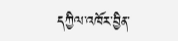དཀྱིལ་འཁོར་བྱིན་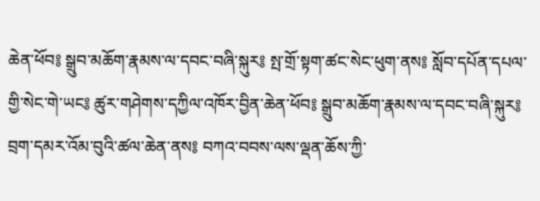ཆེན་ཕོབ༔ སྒྲུབ་མཆོག་རྣམས་ལ་དབང་བཞི་སྐུར༔ སྤ་གྲོ་སྟག་ཚང་སེང་ཕུག་ནས༔ སློབ་དཔོན་དཔལ་གྱི་སེང་གེ་ཡང༔ ཚུར་གཤེགས་དཀྱིལ་འཁོར་བྱིན་ཆེན་ཕོབ༔ སྒྲུབ་མཆོག་རྣམས་ལ་དབང་བཞི་སྐུར༔ བྲག་དམར་འོམ་བུའི་ཚལ་ཆེན་ནས༔ བཀའ་བབས་ལས་ལྡན་ཆོས་ཀྱི་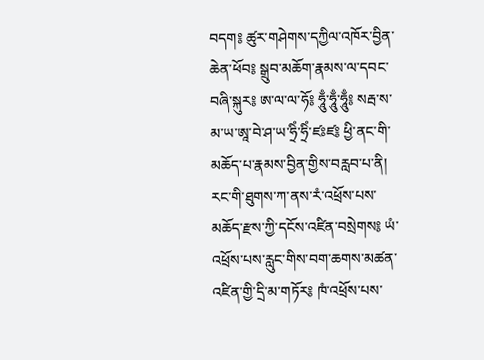བདག༔ ཚུར་གཤེགས་དཀྱིལ་འཁོར་བྱིན་ཆེན་ཕོབ༔ སྒྲུབ་མཆོག་རྣམས་ལ་དབང་བཞི་སྐུར༔ ཨ་ལ་ལ་ཧོ༔ ཧཱུྃ་ཧཱུྃ་ཧཱུྃ༔ སརྦ་ས་མ་ཡ་ཨཱ་བེ་ཤ་ཡ་ཧྲིཾ་ཧྲིཾ་ཛཿཛ༔ ཕྱི་ནང་གི་མཆོད་པ་རྣམས་བྱིན་གྱིས་བརླབ་པ་ནི། རང་གི་ཐུགས་ཀ་ནས་རཾ་འཕྲོས་པས་མཆོད་རྫས་ཀྱི་དངོས་འཛིན་བསྲེགས༔ ཡཾ་འཕྲོས་པས་རླུང་གིས་བག་ཆགས་མཚན་འཛིན་གྱི་དྲི་མ་གཏོར༔ ཁཾ་འཕྲོས་པས་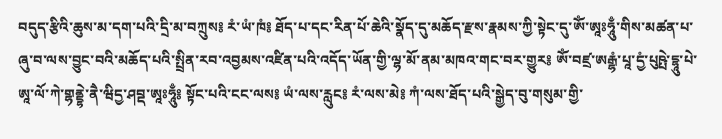བདུད་རྩིའི་ཆུས་མ་དག་པའི་དྲི་མ་བཀྲུས༔ རཾ་ཡཾ་ཁཾ༔ ཐོད་པ་དང་རིན་པོ་ཆེའི་སྣོད་དུ་མཆོད་རྫས་རྣམས་ཀྱི་སྟེང་དུ་ཨོཾ་ཨཱཿཧཱུྃ་གིས་མཚན་པ་ཞུ་བ་ལས་བྱུང་བའི་མཆོད་པའི་སྤྲིན་རབ་འབྱམས་འཛིན་པའི་འདོད་ཡོན་གྱི་ལྷ་མོ་ནམ་མཁའ་གང་བར་གྱུར༔ ཨོཾ་བཛྲ་ཨརྒྷཾ་པཱ་དྱཾ་པུཥྤེ་དྷཱུ་པེ་ཨཱ་ལོ་ཀེ་གྷནྡྷེ་ནཻ་ཝིདྱ་ཤབྡ་ཨཱཿཧཱུྃ༔ སྟོང་པའི་ངང་ལས༔ ཡཾ་ལས་རླུང༔ རཾ་ལས་མེ༔ ཀཾ་ལས་ཐོད་པའི་སྒྱེད་བུ་གསུམ་གྱི་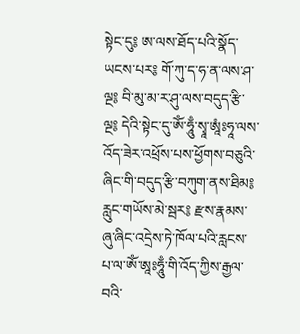སྟེང་དུ༔ ཨ་ལས་ཐོད་པའི་སྣོད་ཡངས་པར༔ གོ་ཀུ་ད་ཧ་ན་ལས་ཤ་ལྔ༔ བི་མུ་མ་ར་ཤུ་ལས་བདུད་རྩི་ལྔ༔ དེའི་སྟེང་དུ་ཨོཾ་ཧཱུྃ་སྭཱ་ཨཱཾཿཧཱ་ལས་འོད་ཟེར་འཕྲོས་པས་ཕྱོགས་བཅུའི་ཞིང་གི་བདུད་རྩི་བཀུག་ནས་ཐིམ༔ རླུང་གཡོས་མེ་སྦར༔ རྫས་རྣམས་ཞུ་ཞིང་འདྲེས་ཏེ་ཁོལ་པའི་རླངས་པ་ལ་ཨོཾ་ཨཱཿཧཱུྃ་གི་འོད་ཀྱིས་རྒྱལ་བའི་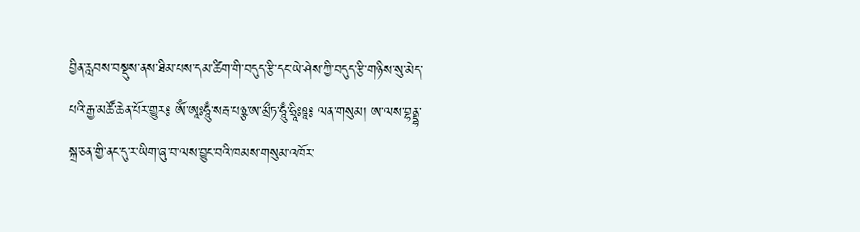བྱིན་རླབས་བསྡུས་ནས་ཐིམ་པས་དམ་ཚིག་གི་བདུད་རྩི་དང་ཡེ་ཤེས་ཀྱི་བདུད་རྩི་གཉིས་སུ་མེད་པའི་རྒྱ་མཚོ་ཆེན་པོར་གྱུར༔ ཨོཾ་ཨཱཿཧཱུྃ་སརྦ་པཉྩ་ཨ་མྲྀཏ་ཧཱུྃ་ཧྲཱིཿཋཱ༔ ལན་གསུམ། ཨ་ལས་བྷནྡྷ་སྐྲ་ཅན་གྱི་ནང་དུ་ར་ཡིག་ཞུ་བ་ལས་བྱུང་བའི་ཁམས་གསུམ་འཁོར་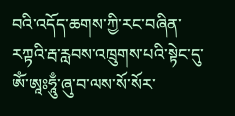བའི་འདོད་ཆགས་ཀྱི་རང་བཞིན་རཀྟའི་རྦ་རླབས་འཁྲུགས་པའི་སྟེང་དུ་ཨོཾ་ཨཱཿཧཱུྃ་ཞུ་བ་ལས་སོ་སོར་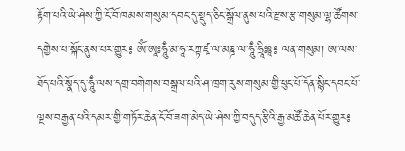རྟོག་པའི་ཡེ་ཤེས་ཀྱི་ངོ་བོ་ཁམས་གསུམ་དབང་དུ་སྡུད་ཅིང་སྒྲོལ་ནུས་པའི་རྫས་རྩ་གསུམ་ལྷ་ཚོགས་དགྱེས་པ་སྐོང་ནུས་པར་གྱུར༔ ཨོཾ་ཨཱཿཧཱུྃ་མ་ཧཱ་རཀྟ་ཛྭ་ལ་མཎྜ་ལ་ཧཱུྃ་ཧྲཱིཿཋཱ༔ ལན་གསུམ། ཨ་ལས་ཐོད་པའི་སྣོད་དུ་ཧཱུྃ་ལས་དགྲ་བགེགས་བསྒྲལ་པའི་ཤ་ཁྲག་རུས་གསུམ་གྱི་ཕུང་པོ་དོན་སྙིང་དབང་པོ་ལྔས་བརྒྱན་པའི་དམར་གྱི་གཏོར་ཆེན་ངོ་བོ་ཟག་མེད་ཡེ་ཤེས་ཀྱི་བདུད་རྩིའི་རྒྱ་མཚོ་ཆེན་པོར་གྱུར༔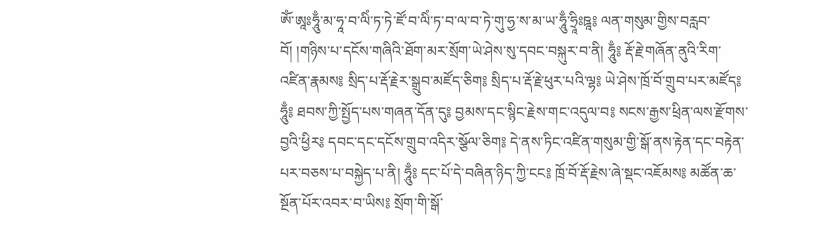ཨོཾ་ཨཱཿཧཱུྃ་མ་ཧཱ་བ་ལིཾ་ཏ་ཏེ་ཛོ་བ་ལིཾ་ཏ་བ་ལ་བ་ཏེ་གུ་ཧྱ་ས་མ་ཡ་ཧཱུྃ་ཧྲཱིཿཋཱ༔ ལན་གསུམ་གྱིས་བརླབ་བོ། །གཉིས་པ་དངོས་གཞིའི་ཐོག་མར་སྲོག་ཡེ་ཤེས་སུ་དབང་བསྐུར་བ་ནི། ཧཱུྃ༔ རྡོ་རྗེ་གཞོན་ནུའི་རིག་འཛིན་རྣམས༔ སྲིད་པ་རྡོ་རྗེར་སྒྲུབ་མཛོད་ཅིག༔ སྲིད་པ་རྡོ་རྗེ་ཕུར་པའི་ལྷ༔ ཡེ་ཤེས་ཁྲོ་བོ་གྲུབ་པར་མཛོད༔ ཧཱུྃ༔ ཐབས་ཀྱི་སྤྱོད་པས་གཞན་དོན་དུ༔ བྱམས་དང་སྙིང་རྗེས་གང་འདུལ་བ༔ སངས་རྒྱས་ཕྲིན་ལས་རྫོགས་བྱའི་ཕྱིར༔ དབང་དང་དངོས་གྲུབ་འདིར་སྩོལ་ཅིག༔ དེ་ནས་ཏིང་འཛིན་གསུམ་གྱི་སྒོ་ནས་རྟེན་དང་བརྟེན་པར་བཅས་པ་བསྐྱེད་པ་ནི། ཧཱུྃ༔ དང་པོ་དེ་བཞིན་ཉིད་ཀྱི་ངང༔ ཁྲོ་བོ་རྡོ་རྗེས་ཞེ་སྡང་འཇོམས༔ མཚོན་ཆ་སྔོན་པོར་འབར་བ་ཡིས༔ སྲོག་གི་སྒོ་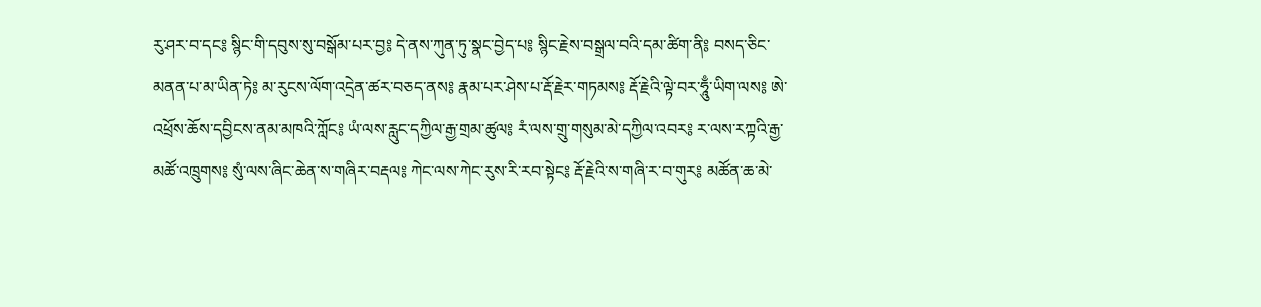རུ་ཤར་བ་དང༔ སྙིང་གི་དབུས་སུ་བསྒོམ་པར་བྱ༔ དེ་ནས་ཀུན་ཏུ་སྣང་བྱེད་པ༔ སྙིང་རྗེས་བསྒྲལ་བའི་དམ་ཚིག་ནི༔ བསད་ཅིང་མནན་པ་མ་ཡིན་ཏེ༔ མ་རུངས་ལོག་འདྲེན་ཚར་བཅད་ནས༔ རྣམ་པར་ཤེས་པ་རྡོ་རྗེར་གཏམས༔ རྡོ་རྗེའི་ལྟེ་བར་ཧཱུྃ་ཡིག་ལས༔ ཨེ་འཕྲོས་ཆོས་དབྱིངས་ནམ་མཁའི་ཀློང༔ ཡཾ་ལས་རླུང་དཀྱིལ་རྒྱ་གྲམ་ཚུལ༔ རཾ་ལས་གྲུ་གསུམ་མེ་དཀྱིལ་འབར༔ ར་ལས་རཀྟའི་རྒྱ་མཚོ་འཁྲུགས༔ སུཾ་ལས་ཞིང་ཆེན་ས་གཞིར་བརྡལ༔ ཀེང་ལས་ཀེང་རུས་རི་རབ་སྟེང༔ རྡོ་རྗེའི་ས་གཞི་ར་བ་གུར༔ མཚོན་ཆ་མེ་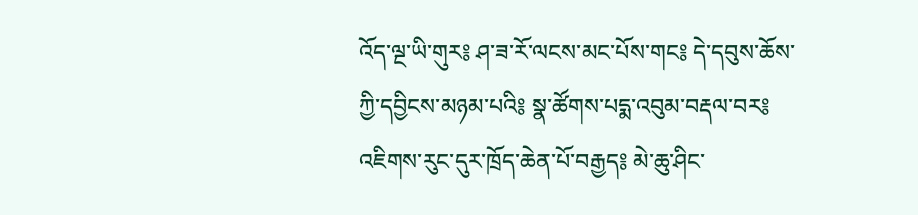འོད་ལྔ་ཡི་གུར༔ ཤ་ཟ་རོ་ལངས་མང་པོས་གང༔ དེ་དབུས་ཆོས་ཀྱི་དབྱིངས་མཉམ་པའི༔ སྣ་ཚོགས་པདྨ་འབུམ་བརྡལ་བར༔ འཇིགས་རུང་དུར་ཁྲོད་ཆེན་པོ་བརྒྱད༔ མེ་ཆུ་ཤིང་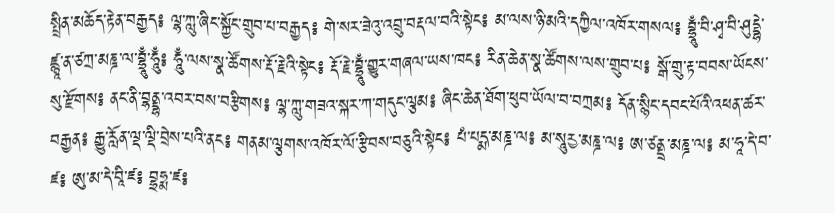སྤྲིན་མཆོད་རྟེན་བརྒྱད༔ ལྷ་ཀླུ་ཞིང་སྐྱོང་གྲུབ་པ་བརྒྱད༔ གེ་སར་ཟེའུ་འབྲུ་བརྡལ་བའི་སྟེང༔ མ་ལས་ཉི་མའི་དཀྱིལ་འཁོར་གསལ༔ བྷྲཱུྃ་བི་ཤྭ་བི་ཤུདྡྷེ་ཛྙཱ་ན་ཙཀྲ་མཎྜ་ལ་བྷྲཱུྃ་ཧཱུྃ༔ ཧཱུྃ་ལས་སྣ་ཚོགས་རྡོ་རྗེའི་སྟེང༔ རྡོ་རྗེ་བྷྲཱུྃ་གྱུར་གཞལ་ཡས་ཁང༔ རིན་ཆེན་སྣ་ཚོགས་ལས་གྲུབ་པ༔ སྒོ་གྲུ་རྟ་བབས་ཡོངས་སུ་རྫོགས༔ ནང་ནི་བྷནྡྷ་འབར་བས་བརྩིགས༔ ལྷ་ཀླུ་གཟའ་སྐར་ཀ་གདུང་ལྕམ༔ ཞིང་ཆེན་ཐོག་ཕུབ་ཡོལ་བ་བཀྲམ༔ དོན་སྙིང་དབང་པོའི་འཕན་ཚར་བརྒྱན༔ རྒྱུ་རློན་ལྡ་ལྡི་བྲེས་པའི་ནང༔ གནམ་ལྕགས་འཁོར་ལོ་རྩིབས་བཅུའི་སྟེང༔ པཾ་པདྨ་མཎྜ་ལ༔ མ་སཱུརྱ་མཎྜ་ལ༔ ཨ་ཙནྡྲ་མཎྜ་ལ༔ མ་ཧཱ་དེ་བ་ཛ༔ ཨུ་མ་དེ་བཱི་ཛ༔ བྷྲཧྨ་ཛ༔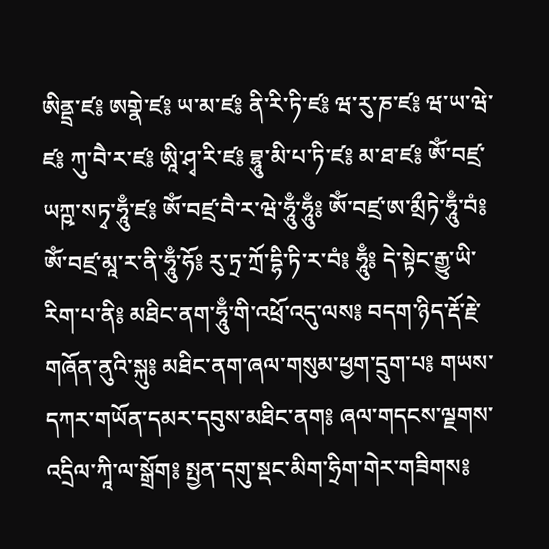ཨིནྡྲ་ཛ༔ ཨགྣེ་ཛ༔ ཡ་མ་ཛ༔ ནི་རི་ཏི་ཛ༔ ཝ་རུ་ཎ་ཛ༔ ཝ་ཡ་ཝེ་ཛ༔ ཀུ་བཻ་ར་ཛ༔ ཨཱི་ཤྭ་རི་ཛ༔ བྷཱུ་མི་པ་ཏི་ཛ༔ མ་ཐ་ཛ༔ ཨོཾ་བཛྲ་ཡཀྵ་སཏྭ་ཧཱུྃ་ཛ༔ ཨོཾ་བཛྲ་བཻ་ར་ཝེ་ཧཱུྃ་ཧཱུྃ༔ ཨོཾ་བཛྲ་ཨ་མྲྀཏེ་ཧཱུྃ་བཾ༔ ཨོཾ་བཛྲ་མཱ་ར་ནི་ཧཱུྃ་ཧོ༔ རུ་ཏྲ་ཀྲོ་དྷི་ཏི་ར་བཾ༔ ཧཱུྃ༔ དེ་སྟེང་རྒྱུ་ཡི་རིག་པ་ནི༔ མཐིང་ནག་ཧཱུྃ་གི་འཕྲོ་འདུ་ལས༔ བདག་ཉིད་རྡོ་རྗེ་གཞོན་ནུའི་སྐུ༔ མཐིང་ནག་ཞལ་གསུམ་ཕྱག་དྲུག་པ༔ གཡས་དཀར་གཡོན་དམར་དབུས་མཐིང་ནག༔ ཞལ་གདངས་ལྗགས་འདྲིལ་ཀཱི་ལ་སྒྲོག༔ སྤྱན་དགུ་སྡང་མིག་ཧྲིག་གེར་གཟིགས༔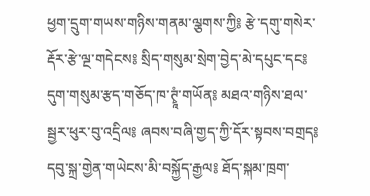ཕྱག་དྲུག་གཡས་གཉིས་གནམ་ལྕགས་ཀྱི༔ རྩེ་དགུ་གསེར་རྡོར་རྩེ་ལྔ་གདེངས༔ སྲིད་གསུམ་སྲེག་བྱེད་མེ་དཔུང་དང༔ དུག་གསུམ་རྩད་གཅོད་ཁ་ཊྭཱཾ་གཡོན༔ མཐའ་གཉིས་ཐལ་སྦྱར་ཕུར་བུ་འདྲིལ༔ ཞབས་བཞི་གྱད་ཀྱི་དོར་སྟབས་བགྲད༔ དབུ་སྐྲ་གྱེན་གཡེངས་མི་བསྐྱོད་རྒྱལ༔ ཐོད་སྐམ་ཁྲག་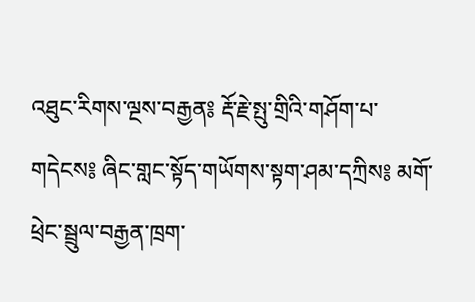འཐུང་རིགས་ལྔས་བརྒྱན༔ རྡོ་རྗེ་སྤུ་གྲིའི་གཤོག་པ་གདེངས༔ ཞིང་གླང་སྟོད་གཡོགས་སྟག་ཤམ་དཀྲིས༔ མགོ་ཕྲེང་སྦྲུལ་བརྒྱན་ཁྲག་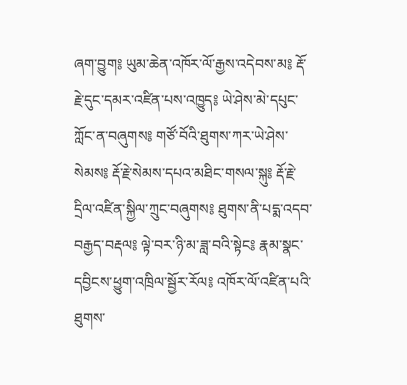ཞག་བྱུག༔ ཡུམ་ཆེན་འཁོར་ལོ་རྒྱས་འདེབས་མ༔ རྡོ་རྗེ་དུང་དམར་འཛིན་པས་འཁྱུད༔ ཡེ་ཤེས་མེ་དཔུང་ཀློང་ན་བཞུགས༔ གཙོ་བོའི་ཐུགས་ཀར་ཡེ་ཤེས་སེམས༔ རྡོ་རྗེ་སེམས་དཔའ་མཐིང་གསལ་སྐུ༔ རྡོ་རྗེ་དྲིལ་འཛིན་སྐྱིལ་ཀྲུང་བཞུགས༔ ཐུགས་ནི་པདྨ་འདབ་བརྒྱད་བརྡལ༔ ལྟེ་བར་ཉི་མ་ཟླ་བའི་སྟེང༔ རྣམ་སྣང་དབྱིངས་ཕྱུག་འཁྲིལ་སྦྱོར་རོལ༔ འཁོར་ལོ་འཛིན་པའི་ཐུགས་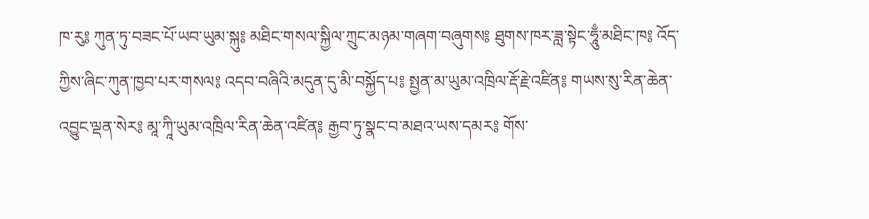ཁ་རུ༔ ཀུན་ཏུ་བཟང་པོ་ཡབ་ཡུམ་སྐུ༔ མཐིང་གསལ་སྐྱིལ་ཀྲུང་མཉམ་གཞག་བཞུགས༔ ཐུགས་ཁར་ཟླ་སྟེང་ཧཱུྃ་མཐིང་ཁ༔ འོད་ཀྱིས་ཞིང་ཀུན་ཁྱབ་པར་གསལ༔ འདབ་བཞིའི་མདུན་དུ་མི་བསྐྱོད་པ༔ སྤྱན་མ་ཡུམ་འཁྲིལ་རྡོ་རྗེ་འཛིན༔ གཡས་སུ་རིན་ཆེན་འབྱུང་ལྡན་སེར༔ མཱ་ཀཱི་ཡུམ་འཁྲིལ་རིན་ཆེན་འཛིན༔ རྒྱབ་ཏུ་སྣང་བ་མཐའ་ཡས་དམར༔ གོས་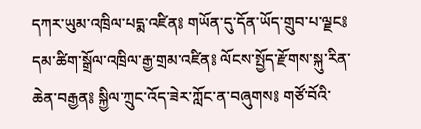དཀར་ཡུམ་འཁྲིལ་པདྨ་འཛིན༔ གཡོན་དུ་དོན་ཡོད་གྲུབ་པ་ལྗང༔ དམ་ཚིག་སྒྲོལ་འཁྲིལ་རྒྱ་གྲམ་འཛིན༔ ལོངས་སྤྱོད་རྫོགས་སྐུ་རིན་ཆེན་བརྒྱན༔ སྐྱིལ་ཀྲུང་འོད་ཟེར་ཀློང་ན་བཞུགས༔ གཙོ་བོའི་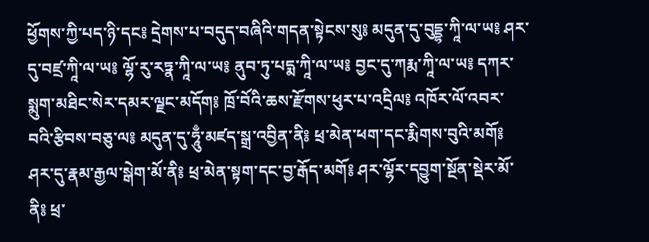ཕྱོགས་ཀྱི་པད་ཉི་དང༔ དྲེགས་པ་བདུད་བཞིའི་གདན་སྟེངས་སུ༔ མདུན་དུ་བུདྡྷ་ཀཱི་ལ་ཡ༔ ཤར་དུ་བཛྲ་ཀཱི་ལ་ཡ༔ ལྷོ་རུ་རཏྣ་ཀཱི་ལ་ཡ༔ ནུབ་ཏུ་པདྨ་ཀཱི་ལ་ཡ༔ བྱང་དུ་ཀརྨ་ཀཱི་ལ་ཡ༔ དཀར་སྨུག་མཐིང་སེར་དམར་ལྗང་མདོག༔ ཁྲོ་བོའི་ཆས་རྫོགས་ཕུར་པ་འདྲིལ༔ འཁོར་ལོ་འབར་བའི་རྩིབས་བཅུ་ལ༔ མདུན་དུ་ཧཱུྃ་མཛད་སྒྲ་འབྱིན་ནི༔ ཕྲ་མེན་ཕག་དང་རྨིགས་བུའི་མགོ༔ ཤར་དུ་རྣམ་རྒྱལ་སྒེག་མོ་ནི༔ ཕྲ་མེན་སྟག་དང་བྱ་རྒོད་མགོ༔ ཤར་ལྷོར་དབྱུག་སྔོན་སྡེར་མོ་ནི༔ ཕྲ་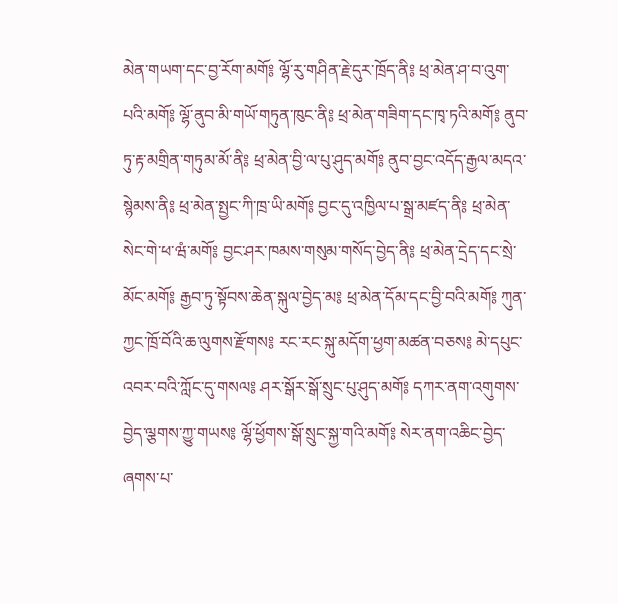མེན་གཡག་དང་བྱ་རོག་མགོ༔ ལྷོ་རུ་གཤིན་རྗེ་དུར་ཁྲོད་ནི༔ ཕྲ་མེན་ཤ་བ་འུག་པའི་མགོ༔ ལྷོ་ནུབ་མི་གཡོ་གཏུན་ཁུང་ནི༔ ཕྲ་མེན་གཟིག་དང་ཁྭ་ཏའི་མགོ༔ ནུབ་ཏུ་རྟ་མགྲིན་གཏུམ་མོ་ནི༔ ཕྲ་མེན་བྱི་ལ་པུ་ཤུད་མགོ༔ ནུབ་བྱང་འདོད་རྒྱལ་མདའ་སྙེམས་ནི༔ ཕྲ་མེན་སྤྱང་ཀི་ཁྲ་ཡི་མགོ༔ བྱང་དུ་འཁྱིལ་པ་སྒྲ་མཛད་ནི༔ ཕྲ་མེན་སེང་གེ་ཕ་ཝཾ་མགོ༔ བྱང་ཤར་ཁམས་གསུམ་གསོད་བྱེད་ནི༔ ཕྲ་མེན་དྲེད་དང་སྲེ་མོང་མགོ༔ རྒྱབ་ཏུ་སྟོབས་ཆེན་སྐུལ་བྱེད་མ༔ ཕྲ་མེན་དོམ་དང་བྱི་བའི་མགོ༔ ཀུན་ཀྱང་ཁྲོ་བོའི་ཆ་ལུགས་རྫོགས༔ རང་རང་སྐུ་མདོག་ཕྱག་མཚན་བཅས༔ མེ་དཔུང་འབར་བའི་ཀློང་དུ་གསལ༔ ཤར་སྒོར་སྒོ་སྲུང་པུ་ཤུད་མགོ༔ དཀར་ནག་འགུགས་བྱེད་ལྕགས་ཀྱུ་གཡས༔ ལྷོ་ཕྱོགས་སྒོ་སྲུང་སྐྱ་གའི་མགོ༔ སེར་ནག་འཆིང་བྱེད་ཞགས་པ་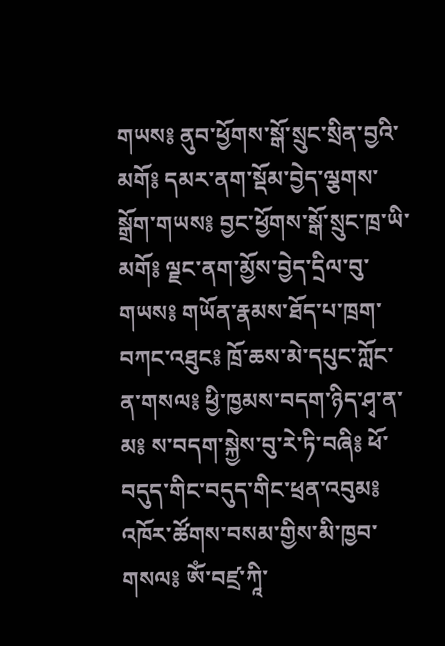གཡས༔ ནུབ་ཕྱོགས་སྒོ་སྲུང་སྲིན་བྱའི་མགོ༔ དམར་ནག་སྡོམ་བྱེད་ལྕགས་སྒྲོག་གཡས༔ བྱང་ཕྱོགས་སྒོ་སྲུང་ཁྲ་ཡི་མགོ༔ ལྗང་ནག་མྱོས་བྱེད་དྲིལ་བུ་གཡས༔ གཡོན་རྣམས་ཐོད་པ་ཁྲག་བཀང་འཐུང༔ ཁྲོ་ཆས་མེ་དཔུང་ཀློང་ན་གསལ༔ ཕྱི་ཁྱམས་བདག་ཉིད་ཤྭ་ན་མ༔ ས་བདག་སྐྱེས་བུ་རེ་ཏི་བཞི༔ ཕོ་བདུད་གིང་བདུད་གིང་ཕྲན་འབུམ༔ འཁོར་ཚོགས་བསམ་གྱིས་མི་ཁྱབ་གསལ༔ ཨོཾ་བཛྲ་ཀཱི་